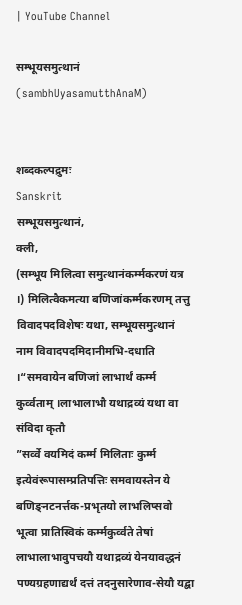| YouTube Channel

सम्भूयसमुत्थानं (sambhUyasamutthAnaM)


शब्दकल्पद्रुमः
Sanskrit
सम्भूयसमुत्थानं,
क्ली,
(सम्भूय मिलित्वा समुत्थानंकर्म्मकरणं यत्र ।) मिलित्वैकमत्या बणिजांकर्म्मकरणम् तत्तु विवादपदविशेषः यथा, सम्भूयसमुत्थानं नाम विवादपदमिदानीमभि-दधाति ।“समवायेन बणिजां लाभार्थं कर्म्म कुर्व्वताम् ।लाभालाभौ यथाद्रव्यं यथा वा संविदा कृतौ
”सर्व्वे वयमिदं कर्म्म मिलिताः कुर्म्म इत्येवंरूपासम्प्रतिपत्तिः समवायस्तेन ये बणिङ्नटनर्त्तक-प्रभृतयो लाभलिप्सवो भूत्वा प्रातिस्विकं कर्म्मकुर्व्वते तेषां लाभालाभावुपचयौ यथाद्रव्यं येनयावद्धनं पण्यग्रहणाद्यर्थं दत्तं तदनुसारेणाव-सेयौ यद्बा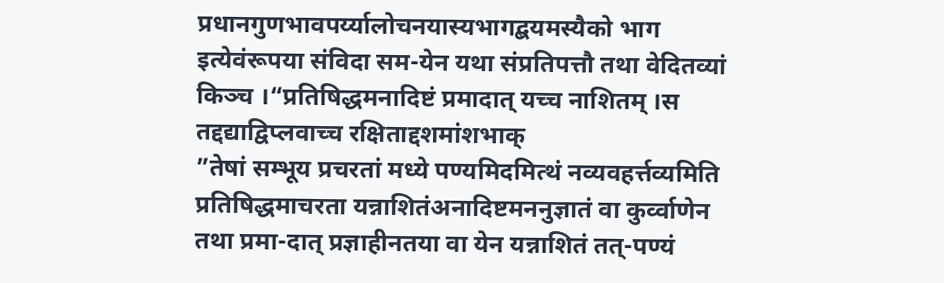प्रधानगुणभावपर्य्यालोचनयास्यभागद्बयमस्यैको भाग इत्येवंरूपया संविदा सम-येन यथा संप्रतिपत्तौ तथा वेदितव्यां किञ्च ।“प्रतिषिद्धमनादिष्टं प्रमादात् यच्च नाशितम् ।स तद्दद्याद्विप्लवाच्च रक्षिताद्दशमांशभाक्
”तेषां सम्भूय प्रचरतां मध्ये पण्यमिदमित्थं नव्यवहर्त्तव्यमिति प्रतिषिद्धमाचरता यन्नाशितंअनादिष्टमननुज्ञातं वा कुर्व्वाणेन तथा प्रमा-दात् प्रज्ञाहीनतया वा येन यन्नाशितं तत्-पण्यं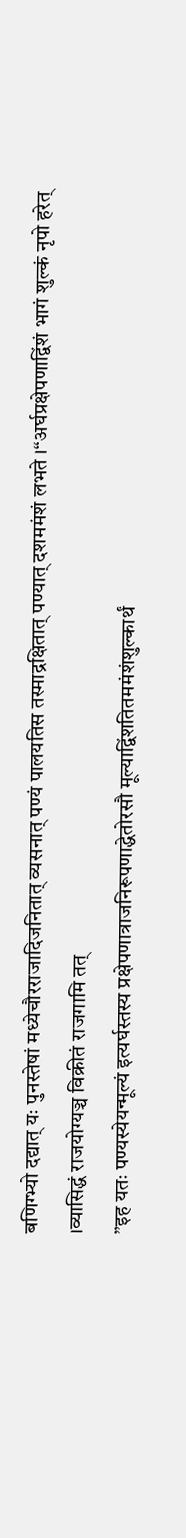बणिग्भ्यो दद्यात् यः पुनस्तेषां मध्येचौरराजादिजनितात् व्यसनात् पण्यं पालयतिस तस्माद्रक्षितात् पण्यात् दशममंशं लभते ।“अर्घप्रक्षेपणाद्विंशं भागं शुल्कं नृपो हरेत् ।व्यासिद्धं राजयोग्यञ्च विक्रीतं राजगामि तत्
”इह यतः पण्यस्येयन्मूल्यं इत्यर्घस्तस्य प्रक्षेपणात्राजनिरूपणाद्धेतोरसौ मूल्याद्विंशतितममंशंशुल्कार्थं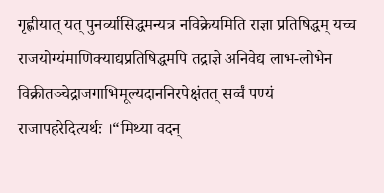गृह्णीयात् यत् पुनर्व्यासिद्धमन्यत्र नविक्रेयमिति राज्ञा प्रतिषिद्धम् यच्च राजयोग्यंमाणिक्याद्यप्रतिषिद्धमपि तद्राज्ञे अनिवेद्य लाभ-लोभेन विक्रीतञ्चेद्राजगाभिमूल्यदाननिरपेक्षंतत् सर्व्वं पण्यं राजापहरेदित्यर्थः ।“मिथ्या वदन्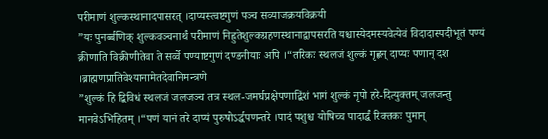परीमाणं शुल्कस्थानादपासरत् ।दाप्यस्त्वष्टगुणं पञ्च सव्याजक्रयविक्रयी
”यः पुनर्ब्बणिक् शुल्कवञ्चनार्थं परीमाणं निह्नुतेशुल्कग्रहणस्थानाद्वापसरति यश्चास्येदमस्यवेत्येवं विदादास्पदीभूतं पण्यं क्रीणाति विक्रीणीतेवा ते सर्व्वे पण्याष्टगुणं दण्डनीयाः अपि ।“तरिकः स्थलजं शुल्कं गृह्णन् दाप्यः पणान् दश ।ब्राह्मणप्रातिवेश्यानामेतदेवानिमन्त्रणे
”शुल्कं हि द्बिविधं स्थलजं जलजञ्च तत्र स्थल-जमर्घप्रक्षेपणाद्बिंशं भागं शुल्कं नृपो हरे-दित्युक्तम् जलजन्तु मानवेऽभिहितम् ।“पणं यानं तरे दाप्यं पुरुषोऽर्द्धपणन्तरे ।पादं पशुश्च योषिच्च पादार्द्धं रिक्तकः पुमान्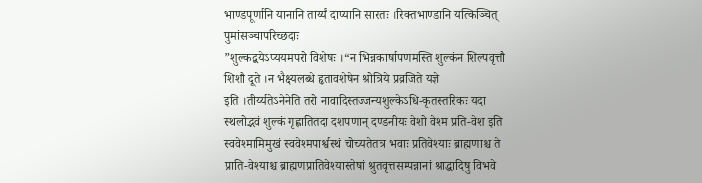भाण्डपूर्णानि यानानि तार्य्यं दाप्यानि सारतः ।रिक्तभाण्डानि यत्किञ्चित् पुमांसञ्चापरिच्छदाः
”शुल्कद्बयेऽप्ययमपरो विशेषः ।“न भिन्नकार्षापणमस्ति शुल्कंन शिल्पवृत्तौ शिशौ दूते ।न भैक्ष्यलब्धे हृतावशेषेन श्रोत्रिये प्रव्रजिते यज्ञे
इति ।तीर्य्यतेऽनेनेति तरो नावादिस्तज्जन्यशुल्केऽधि-कृतस्तरिकः यदा स्थलोद्भवं शुल्कं गृह्णातितदा दशपणान् दण्डनीयः वेशो वेश्म प्रति-वेश इति स्ववेश्मामिमुखं स्ववेश्मपार्श्वस्थं चोच्यतेतत्र भवाः प्रतिवेश्याः ब्राह्मणाश्च ते प्राति-वेश्याश्च ब्राह्मणप्रातिवेश्यास्तेषां श्रुतवृत्तसम्पन्नानां श्राद्धादिषु विभवे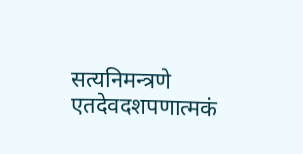सत्यनिमन्त्रणे एतदेवदशपणात्मकं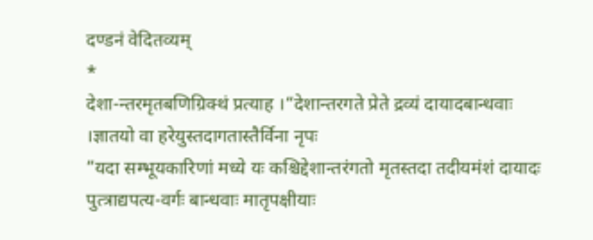दण्डनं वेदितव्यम्
*
देशा-न्तरमृतबणिग्रिक्थं प्रत्याह ।“देशान्तरगते प्रेते द्रव्यं दायादबान्धवाः ।ज्ञातयो वा हरेयुस्तदागतास्तैर्विना नृपः
”यदा सम्भूयकारिणां मध्ये यः कश्चिद्देशान्तरंगतो मृतस्तदा तदीयमंशं दायादः पुत्त्राद्यपत्य-वर्गः बान्धवाः मातृपक्षीयाः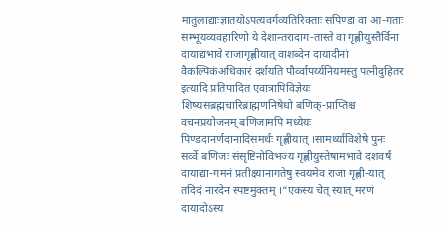मातुलाद्याःज्ञातयोऽपत्यवर्गव्यतिरिक्ताः सपिण्डा वा आ-गताः सम्भूयव्यवहारिणो ये देशान्तरादाग-तास्ते वा गृह्णीयुस्तैर्विना दायाद्यभावे राजागृह्णीयात् वाशब्देन दायादीनां वैकल्पिकंअधिकारं दर्शयति पौर्व्वापर्य्यनियमस्तु पत्नीदुहितर इत्यादि प्रतिपादित एवात्रापिविज्ञेयः शिष्यसब्रह्मचारिब्राह्मणनिषेधो बणिक्-प्राप्तिश्च वचनप्रयोजनम् बणिजामपि मध्येयः पिण्डदानर्णदानादिसमर्थः गृह्णीयात् ।सामर्थ्याविशेषे पुनः सर्व्वे बणिजः संसृष्टिनोविभज्य गृह्णीयुस्तेषामभावे दशवर्षं दायाद्या-गमनं प्रतीक्ष्यानागतेषु स्वयमेव राजा गृह्णी-यात् तदिदं नारदेन स्पष्टमुक्तम् ।“एकस्य चेत् स्यात् मरणं दायादोऽस्य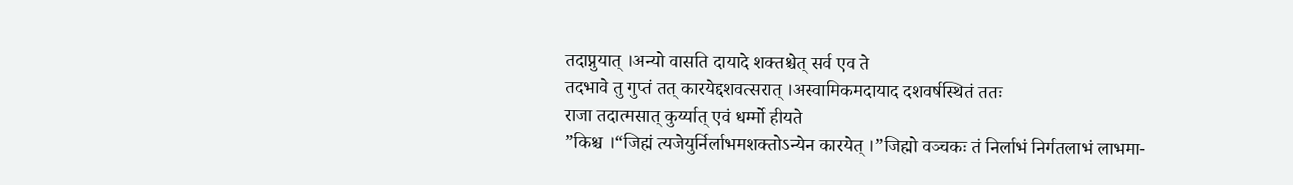तदाप्नुयात् ।अन्यो वासति दायादे शक्तश्चेत् सर्व एव ते
तदभावे तु गुप्तं तत् कारयेद्दशवत्सरात् ।अस्वामिकमदायाद दशवर्षस्थितं ततः
राजा तदात्मसात् कुर्य्यात् एवं धर्म्मो हीयते
”किश्च ।“जिह्मं त्यजेयुर्निर्लाभमशक्तोऽन्येन कारयेत् ।”जिह्मो वञ्चकः तं निर्लाभं निर्गतलाभं लाभमा-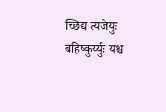च्छिद्य त्यजेयुः बहिष्कुर्य्युः यश्च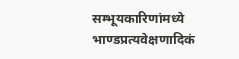सम्भूयकारिणांमध्ये भाण्डप्रत्यवेक्षणादिकं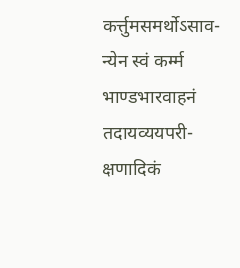कर्त्तुमसमर्थोऽसाव-न्येन स्वं कर्म्म भाण्डभारवाहनं तदायव्ययपरी-क्षणादिकं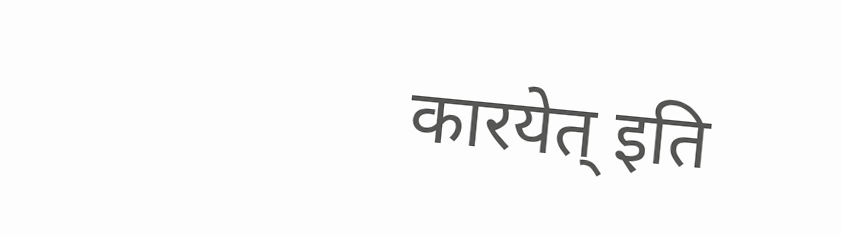कारयेत् इति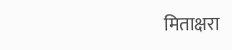मिताक्षरा